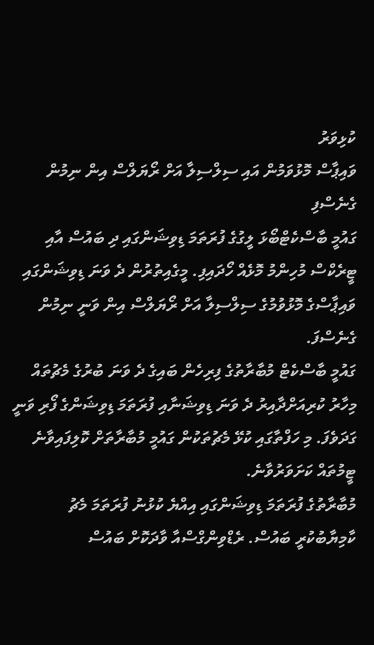ކުޅިވަރު
ވައިޕާސް މޮޅުވަމުން އައި ސިލްސިލާ އަށް ރޯޔަލްސް އިން ނިމުން ގެނެސްފި
ގައުމީ ބާސްކެޓްބޯޅަ ލީގުގެ ފުރަތަމަ ޑިވިޝަންގައި ދި ބައުސް އާއި ޓީރެކްސް މުހިންމު މޮޅެއް ހޯދައިފި. މީގެއިތުރުން ދެ ވަނަ ޑިވިޝަންގައި ވައިޕާސްގެ މޮޅުވުމުގެ ސިލްސިލާ އަށް ރޯޔަލްސް އިން ވަނީ ނިމުން ގެނެސްފަ.
ގައުމީ ބާސްކެޓް މުބާރާތުގެ ފިރިހެން ބައިގެ ދެ ވަނަ ބުރުގެ މެޗުތައް މިހާރު ކުރިއަށްދާއިރު ދެ ވަނަ ޑިވިޝަނާއި ފުރަތަމަ ޑިވިޝަންގެ ފޯރި ވަނީ ގަދަވެފަ. މި ހަފްތާގައި ކުޅޭ މެޗުތަކުން ގައުމީ މުބާރާތަށް ކޮލިފައިވާނެ ޓީމުތައް ކަށަވަރުވާނެ.
މުބާރާތުގެ ފުރަތަމަ ޑިވިޝަންގައި އިއްޔެ ކުޅުނު ފުރަތަމަ މެޗު ކާމިޔާބުކުރީ ބައުސް. ރެޑްވިންގްސްއާ ވާދަކޮށް ބައުސް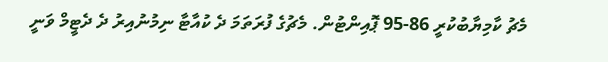މެޗު ކާމިޔާބުކުރީ 86-95 ޕޮއިންޓުން. މެޗުގެ ފުރަތަމަ ދެ ކުއާޓާ ނިމުނުއިރު ދެ ދެޓީމް ވަނީ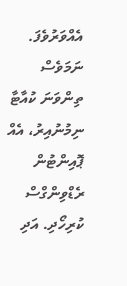އެއްވަރުވެފަ. ނަމަވެސް ތިންވަނަ ކުއާޓާ ނިމުނުއިރު، އެއް ޕޮއިންޓުން ރެޑްވިންގްސް ކުރިހޯދި. އަދި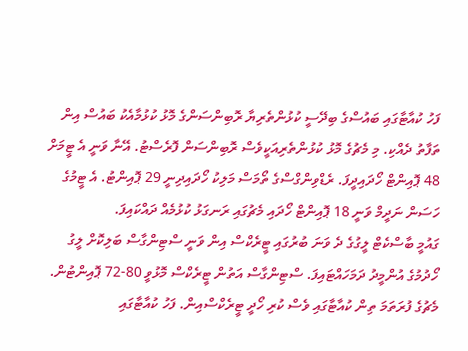ފަހު ކުއާޓާގައި ބައުސްގެ ބިދޭސީ ކުޅުންތެރިޔާ ރޮބިންސަންގެ މޮޅު ކުޅުމާއެކު ބައުސް އިން ތަފާތު ދެއްކި. މި މެޗުގެ މޮޅު ކުޅުންތެރިއަކީވެސް ރޮބިންސަން ފޮރެސްޓު. އޭނާ ވަނީ އެ ޓީމަށް 48 ޕޮއިންޓް ހޯދައިދީފަ. ރެޑްވިންގްސްގެ ތޯމަސް މަލިކު ހޯދައިދިނީ 29 ޕޮއިންޓު. އެ ޓީމުގެ ހަސަން ނަދީމް ވަނީ 18 ޕޮއިންޓް ހޯދައި މެޗުގައި ރަނގަޅު ކުޅުމެއް ދައްކައިފަ.
ގައުމީ ބާސްކެޓް ލީގުގެ ދެ ވަނަ ބުރުގައި ޓީރެކްސް އިން ވަނީ ސްޓިންގާސް ބަލިކޮށް ލީގު ހޯދުމުގެ އުންމީދު ދަމަހައްޓައިފަ. ސްޓިންގާސް އަތުން ޓީރެކްސް މޮޅުވީ 80-72 ޕޮއިންޓުން. މެޗުގެ ފުރަތަމަ ތިން ކުއާޓާގައި ވެސް ކުރި ހޯދީ ޓީރެކްސްއިން. ފަހު ކުއާޓާގައި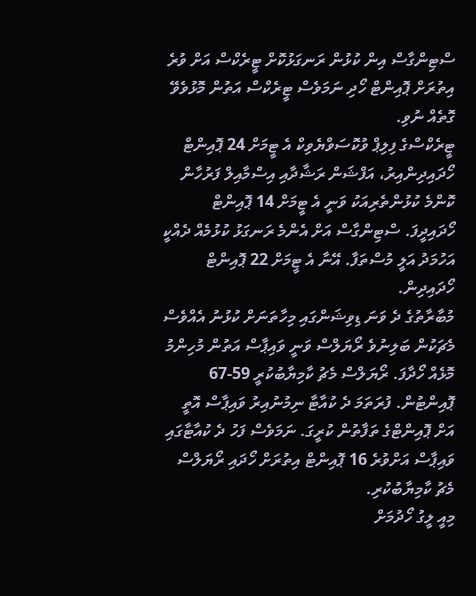ސްޓިންގާސް އިން ކުޅުން ރަނގަޅުކޮށް ޓީރެކްސް އަށް ވުރެ އިތުރަށް ޕޮއިންޓް ހޯދި ނަމަވެސް ޓީރެކްސް އަތުން މޮޅުވެވޭ ގޮތެއް ނުވި.
ޓީރެކްސްގެ ފިލިޕް ވުކޮސަވްޔެވިކް އެ ޓީމަށް 24 ޕޮއިންޓް ހޯދައިދިންއިރު، އަފްޝަން ރަޝާދާއި އިސްމާއިލް ފަރުހާން ކޮންމެ ކުޅުންތެރިއަކު ވަނީ އެ ޓީމަށް 14 ޕޮއިންޓް ހޯދައިދީފަ. ސްޓިންގާސް އަށް އެންމެ ރަނގަޅު ކުޅުމެއް ދެއްކީ އަހުމަދު އަލީ މުސްތަފާ. އޭނާ އެ ޓީމަށް 22 ޕޮއިންޓް ހޯދައިދިން.
މުބާރާތުގެ ދެ ވަނަ ޑިވިޝަންގައި މިހާތަނަށް ކުޅުނު އެއްވެސް މެޗަކުން ބަލިނުވެ ރޯޔަލްސް ވަނީ ވައިޕާސް އަތުން މުހިންމު މޮޅެއް ހޯދާފަ. ރޯޔަލްސް މެޗު ކާމިޔާބުކުރީ 59-67 ޕޮއިންޓުން. ފުރަތަމަ ދެ ކުއާޓާ ނިމުނުއިރު ވައިޕާސް އޮތީ އަށް ޕޮއިންޓްގެ ތަފާތުން ކުރީގަ. ނަމަވެސް ފަހު ދެ ކުއާޓާގައި ވައިޕާސް އަށްވުރެ 16 ޕޮއިންޓް އިތުރަށް ހޯދައި ރޯޔަލްސް މެޗު ކާމިޔާބުކުރި.
މިއީ ލީގު ހޯދުމަށް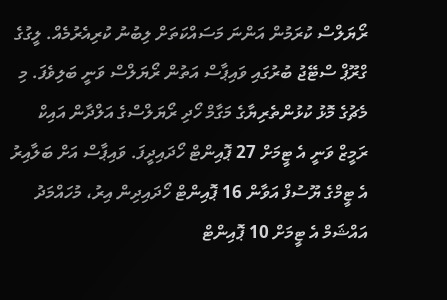ރޯޔަލްސް ކުރަމުން އަންނަ މަސައްކަތަށް ލިބުނު ކުރިއެރުމެއް. ލީގުގެ ގްރޫޕް ސްޓޭޖު ބުރުގައި ވައިޕާސް އަތުން ރޯޔަލްސް ވަނީ ބަލިވެފަ. މި މެޗުގެ މޮޅު ކުޅުންތެރިޔާގެ މަގާމް ހޯދި ރޯޔަލްސްގެ އަލްދާން އައިކް ރަމީޒް ވަނީ އެ ޓީމަށް 27 ޕޮއިންޓް ހޯދައިދީފަ. ވައިޕާސް އަށް ބަލާއިރު އެ ޓީމްގެ ޔޫސުފް އަވާން 16 ޕޮއިންޓް ހޯދައިދިން އިރު، މުހައްމަދު އައްޝަމް އެ ޓީމަށް 10 ޕޮއިންޓް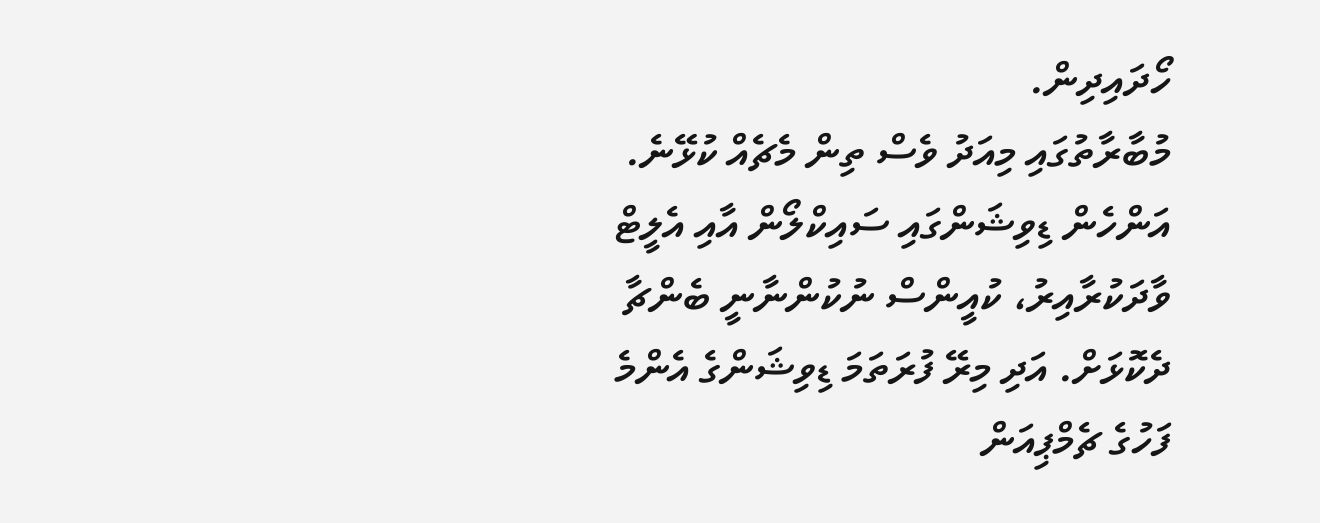ހޯދައިދިން.
މުބާރާތުގައި މިއަދު ވެސް ތިން މެޗެއް ކުޅޭނެ. އަންހެން ޑިވިޝަންގައި ސައިކްލޯން އާއި އެލީޓް ވާދަކުރާއިރު، ކުއީންސް ނުކުންނާނީ ބެންޗާ ދެކޮޅަށް. އަދި މިރޭ ފުރަތަމަ ޑިވިޝަންގެ އެންމެ ފަހުގެ ޗެމްޕިއަން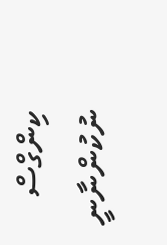ކިންގްސް ނުކުންނާނީ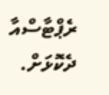ރެޕްޓާސްއާ ދެކޮޅަށް.